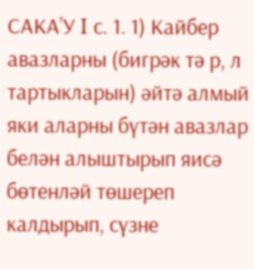САКА’У I с. 1. 1) Кайбер авазларны (бигрәк тә р, л тартыкларын) әйтә алмый яки аларны бүтән авазлар белән алыштырып яисә бөтенләй төшереп калдырып, сүзне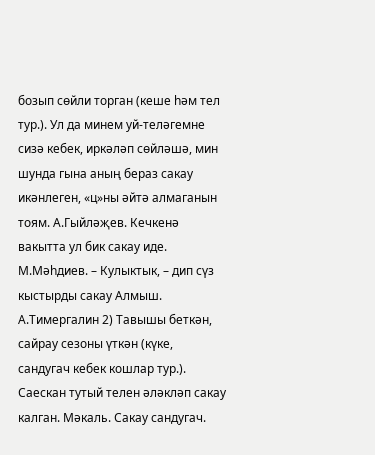бозып сөйли торган (кеше һәм тел тур.). Ул да минем уй-теләгемне сизә кебек, иркәләп сөйләшә, мин шунда гына аның бераз сакау икәнлеген, «ц»ны әйтә алмаганын тоям. А.Гыйләҗев. Кечкенә вакытта ул бик сакау иде. М.Мәһдиев. – Кулыктык, – дип сүз кыстырды сакау Алмыш. А.Тимергалин 2) Тавышы беткән, сайрау сезоны үткән (күке, сандугач кебек кошлар тур.). Саескан тутый телен әләкләп сакау калган. Мәкаль. Сакау сандугач.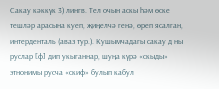Сакау кәккүк 3) лингв. Тел очын аскы һәм өске тешләр арасына куеп, җиңелчә генә, өреп ясалган, интерденталь (аваз тур.). Кушымчадагы сакау д ны руслар [ф] дип укыганнар, шуңа күрә «скыды» этнонимы русча «скиф» булып кабул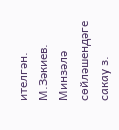ителгән. М.Зәкиев. Минзәлә сөйләшендәге сакау з.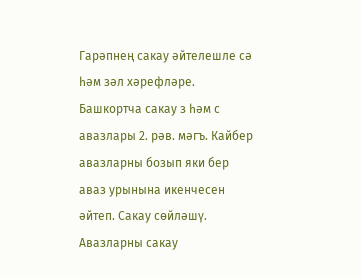Гарәпнең сакау әйтелешле сә һәм зәл хәрефләре. Башкортча сакау з һәм с авазлары 2. рәв. мәгъ. Кайбер авазларны бозып яки бер аваз урынына икенчесен әйтеп. Сакау сөйләшү. Авазларны сакау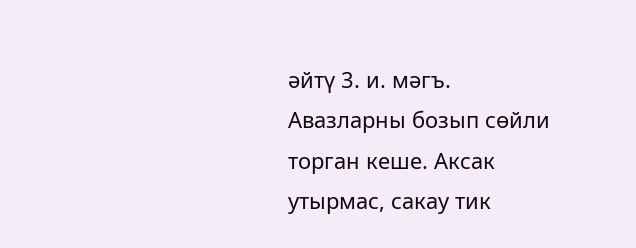әйтү 3. и. мәгъ. Авазларны бозып сөйли торган кеше. Аксак утырмас, сакау тик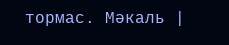тормас. Мәкаль |